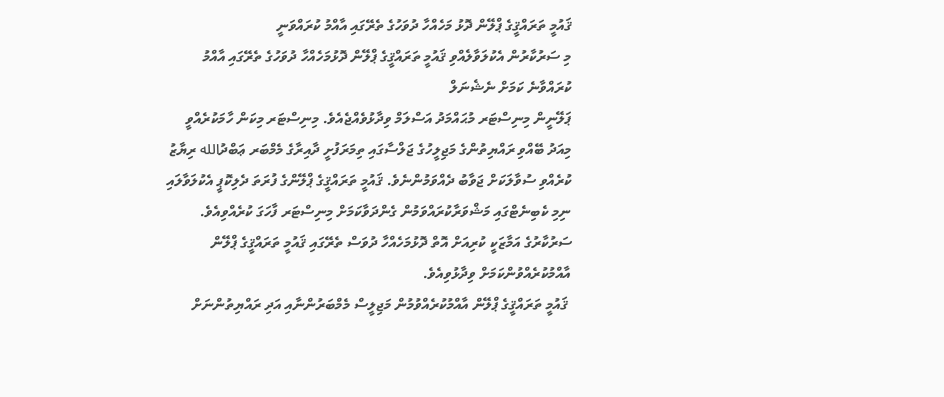ޤައުމީ ތަރައްޤީގެ ޕްލޭން ދޮޅު މަހެއްހާ ދުވަހުގެ ތެރޭގައި އާއްމު ކުރައްވަނީ
މި ސަރުކާރުން އެކުލަވާލެއްވި ޤައުމީ ތަރައްޤީގެ ޕްލޭން ދޮޅުމަހެއްހާ ދުވަހުގެ ތެރޭގައި އާއްމު ކުރައްވާނެ ކަމަށް ނެޝެނަލް
ޕަލޭނީން މިނިސްޓަރ މުޙައްމަދު އަސްލަމް ވިދާޅުވެއްޖެއެވެ. މިނިސްޓަރ މިކަން ހާމަކުރެއްވީ މިއަދު ބޭއްވި ރައްޔިތުންގެ މަޖިލީހުގެ ޖަލްސާގައި ތިމަރަފުށީ ދާއިރާގެ މެމްބަރ ޢަބްދުالله ރިޔާޒު ކުރެއްވި ސުވާލަކަށް ޖަވާބު ދެއްވަމުންނެވެ. ޤައުމީ ތަރައްޤީގެ ޕްލޭންގެ ފުރަތަ ދެލިކޮޕީ އެކުލަވާލައި ނިމި ކެބިނެޓްގައި މަޝްވަރާކުރައްވަމުން ގެންދަވާކަމަށް މިނިސްޓަރ ފާހަގަ ކުރެއްވިއެވެ. ސަރުކާރުގެ އަމާޒަކީ ކުރިއަށް އޮތް ދޮޅުމަހެއްހާ ދުވަސް ތެރޭގައި ޤައުމީ ތަރައްޤީގެ ޕްލޭން އާއްމުކުރެއްވުންކަމަށް ވިދާޅުވިއެވެ.
 ޤައުމީ ތަރައްޤީގެ ޕްލޭން އާއްމުކުރެއްވުމުން މަޖިލީސް މެމްބަރުންނާއި އަދި ރައްޔިތުންނަށް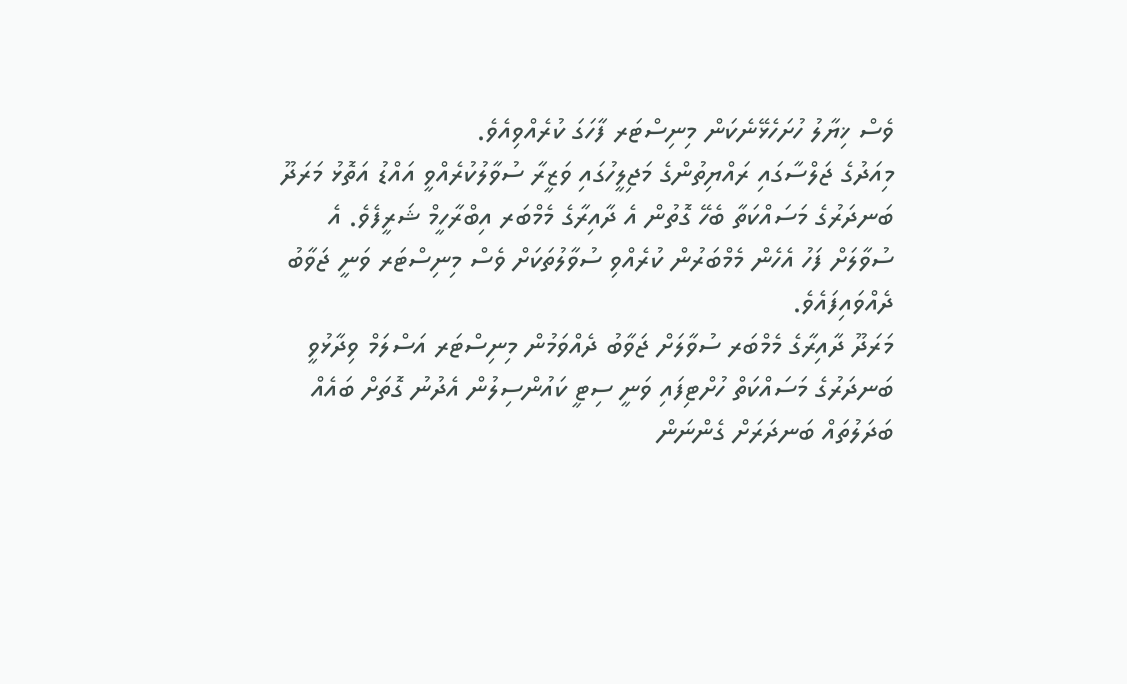ވެސް ޚިޔާލު ހުށަހެޅޭނެކަން މިނިސްޓަރ ފާހަގަ ކުރެއްވިއެވެ.
މިއަދުގެ ޖަލްސާގައި ރައްޔިތުންގެ މަޖިލީހުގައި ވަޒީރާ ސުވާލުކުރެއްވީ އައްޑު އަތޮޅު މަރަދޫ ބަނދަރުގެ މަސައްކަތާ ބެހޭ ގޮތުން އެ ދާއިރާގެ މެމްބަރ އިބްރާހީމް ޝަރީފެވެ. އެ ސުވާލަށް ފަހު އެހެން މެމްބަރުން ކުރެއްވި ސުވާލުތަކަށް ވެސް މިނިސްޓަރ ވަނީ ޖަވާބު ދެއްވައިފައެވެ.
މަރަދޫ ދާއިރާގެ މެމްބަރ ސުވާލަށް ޖަވާބު ދެއްވަމުން މިނިސްޓަރ އަސްލަމް ވިދާޅުވީ ބަނދަރުގެ މަސައްކަތް ހުށްޓިފައި ވަނީ ސިޓީ ކައުންސިލުން އެދުނު ގޮތަށް ބައެއް ބަދަލުތައް ބަނދަރަށް ގެންނަން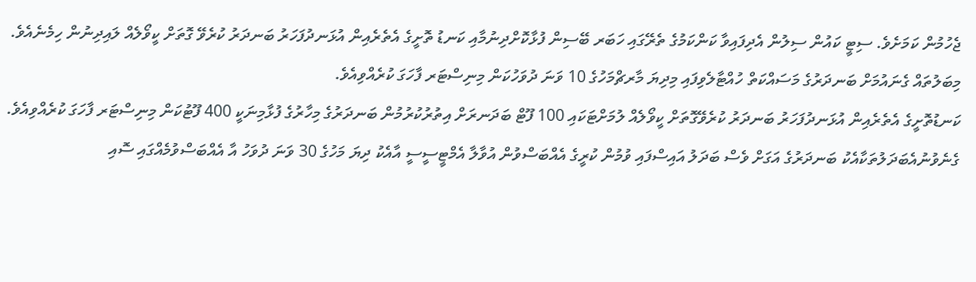ޖެހުމުން ކަމަށެވެ. ސިޓީ ކައުން ސިލުން އެދިފައިވާ ކަންކަމުގެ ތެރޭގައި ހަބަރ ބޭސިން ފުޅާކޮށްދިނުމާއި ކަނޑު ތޮށީގެ އެތެރެއިން އުޅަނދުފަހަރު ބަނދަރު ކުރެވޭ ގޮތަށް ކީވޯލެއް ލައިދިނުން ހިމެނެއެވެ. މިބަލުތައް ގެނައުމަށް ބަނދަރުގެ މަސައްކަތް ހުއްޓާލެވިފައި މިދިޔަ މާރޗްމަހުގެ 10 ވަނަ ދުވަހުކަން މިނިސްޓަރ ފާހަގަ ކުރެއްވިއެވެ.
ކަނޑުތޮށީގެ އެތެރެއިން އުޅަނދުފަހަރު ބަނދަރު ކުރެވޭގޮތަށް ކީވޯލެއް ލުމަށްޓަކައި 100 ފޫޓް ބަދަނރަށް އިތުރުކުރުމުން ބަނދަރުގެ މިހާރުގެ ފުޅާމިނަކީ 400 ފޫޓުކަން މިނިސްޓަރ ފާހަގަ ކުރެއްވިއެވެ. ގެނެވުނުއެބަދަލުތަކާއެކު ބަނދަރުގެ އަގަށް ވެސް ބަދަލު އައިސްފައި ވުމުން ކުރީގެ އެއްބަސްވުން އުވާލާ އެމްޓީސީސީ އާއެކު ދިޔަ މަހުގެ 30 ވަނަ ދުވަހު އާ އެއްބަސްވުމެއްގައި ސޮއި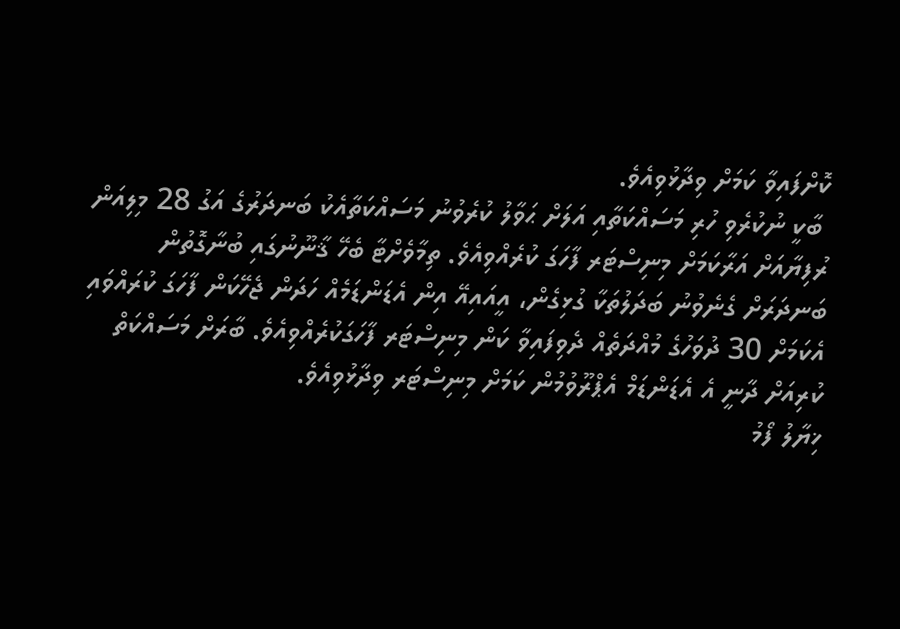ކޮށްފައިވާ ކަމަށް ވިދާޅުވިއެވެ.
 ބާކީ ނުކުރެވި ހުރި މަސައްކަތާއި އަލަށް ޙަވާލު ކުރެވުނު މަސައްކަތާއެކު ބަނދަރުގެ އަގު 28 މިލިއަން ރުފިޔާއަށް އަރާކަމަށް މިނިސްޓަރ ފާހަގަ ކުރެއްވިއެވެ. ތިމާވެށްޓާ ބެހޭ ޤާނޫނުގައި ބުނާގޮތުން ބަނދަރަށް ގެނެވުނު ބަދަލުތަކާ ގުޅިގެން، އީއައިއޭ އިން އެޑަންޑަމެއް ހަދަން ޖެހޭކަން ފާހަގަ ކުރައްވައި އެކަމަށް 30 ދުވަހުގެ މުއްދަތެއް ދެވިފައިވާ ކަން މިނިސްޓަރ ފާހަގަކުރެއްވިއެވެ. ބާރަށް މަސައްކަތް ކުރިއަށް ދާނީ އެ އެޑަންޑަމް އެޕްރޫވުމުން ކަމަށް މިނިސްޓަރ ވިދާޅުވިއެވެ.
ޚިޔާލު ފޯމު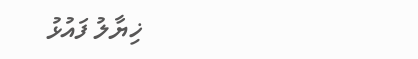ޚިޔާލު ފައުޅު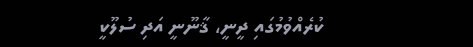ކުރެއްވުމުގައި ދީނީ، ޤާނޫނީ އަދި ސުލޫކީ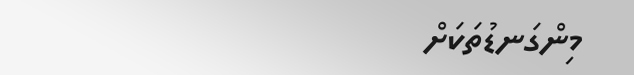މިންގަނޑުތަކަށް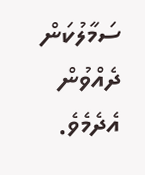ސަމާލުކަން ދެއްވުން އެދެމެވެ.